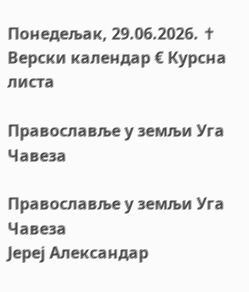Понедељак, 29.06.2026. ✝ Верски календар € Курсна листа

Православље у земљи Уга Чавеза

Православље у земљи Уга Чавеза
Јереј Александар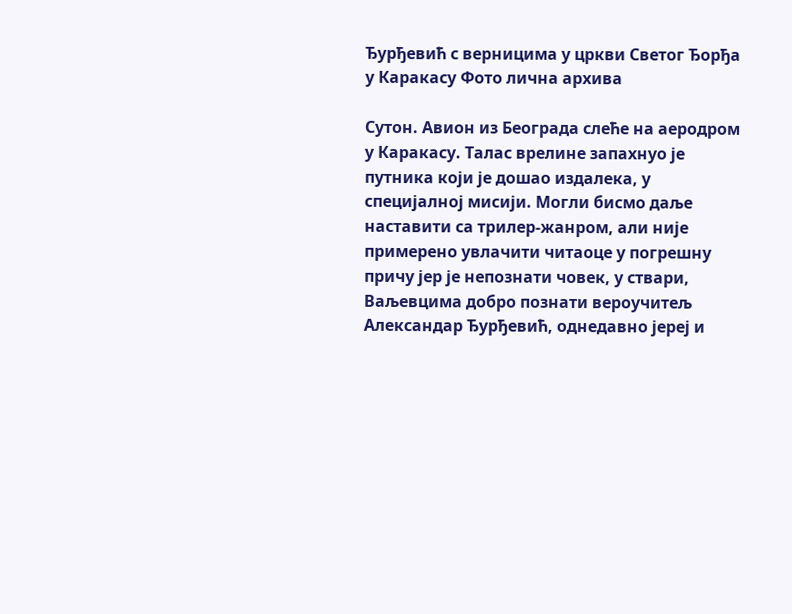Ђурђевић с верницима у цркви Светог Ђорђа у Каракасу Фото лична архива

Сутон. Авион из Београда слеће на аеродром у Каракасу. Талас врелине запахнуо је путника који је дошао издалека, у специјалној мисији. Могли бисмо даље наставити са трилер-жанром, али није примерено увлачити читаоце у погрешну причу јер је непознати човек, у ствари, Ваљевцима добро познати вероучитељ Александар Ђурђевић, однедавно јереј и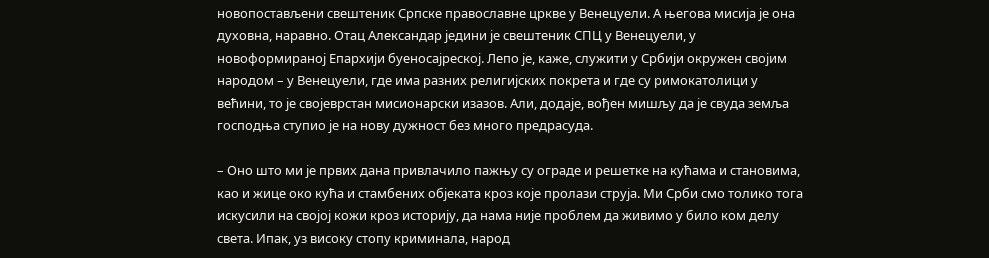новопостављени свештеник Српске православне цркве у Венецуели. А његова мисија је она духовна, наравно. Отац Александар једини је свештеник СПЦ у Венецуели, у новоформираној Епархији буеносајреској. Лепо је, каже, служити у Србији окружен својим народом – у Венецуели, где има разних религијских покрета и где су римокатолици у већини, то је својеврстан мисионарски изазов. Али, додаје, вођен мишљу да је свуда земља господња ступио је на нову дужност без много предрасуда.

– Оно што ми је првих дана привлачило пажњу су ограде и решетке на кућама и становима, као и жице око кућа и стамбених објеката кроз које пролази струја. Ми Срби смо толико тога искусили на својој кожи кроз историју, да нама није проблем да живимо у било ком делу света. Ипак, уз високу стопу криминала, народ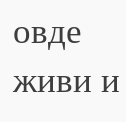овде живи и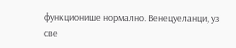функционише нормално. Венецуеланци, уз све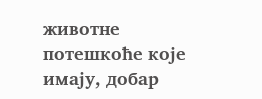животне потешкоће које имају, добар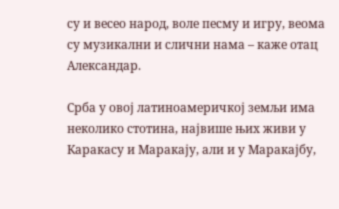су и весео народ, воле песму и игру, веома су музикални и слични нама – каже отац Александар.

Срба у овој латиноамеричкој земљи има неколико стотина, највише њих живи у Каракасу и Маракају, али и у Маракајбу,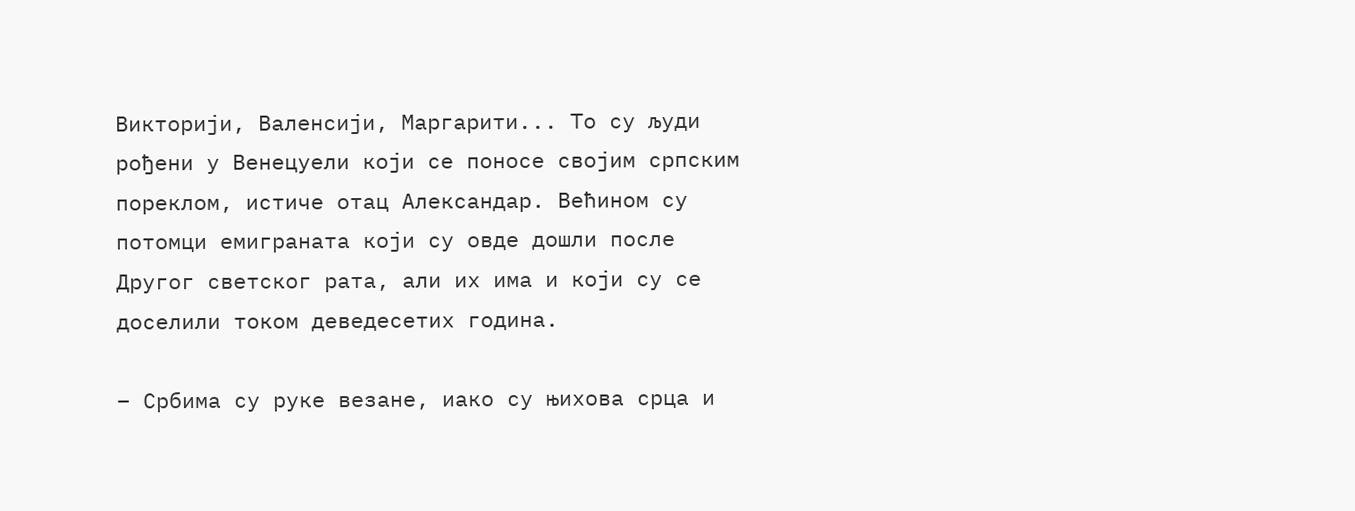Викторији, Валенсији, Маргарити... То су људи рођени у Венецуели који се поносе својим српским пореклом, истиче отац Александар. Већином су потомци емиграната који су овде дошли после Другог светског рата, али их има и који су се доселили током деведесетих година.

– Србима су руке везане, иако су њихова срца и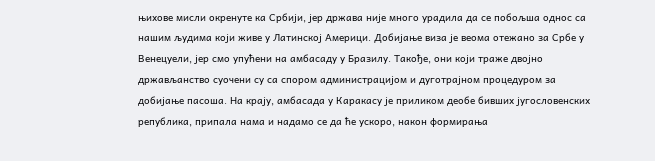њихове мисли окренуте ка Србији, јер држава није много урадила да се побољша однос са нашим људима који живе у Латинској Америци. Добијање виза је веома отежано за Србе у Венецуели, јер смо упућени на амбасаду у Бразилу. Такође, они који траже двојно држављанство суочени су са спором администрацијом и дуготрајном процедуром за добијање пасоша. На крају, амбасада у Каракасу је приликом деобе бивших југословенских република, припала нама и надамо се да ће ускоро, након формирања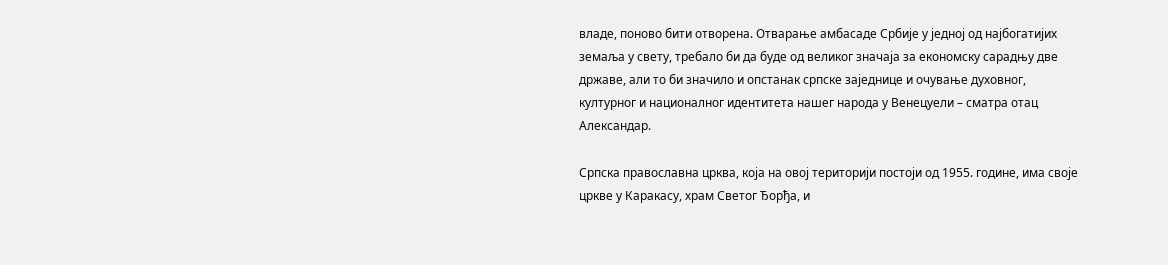владе, поново бити отворена. Отварање амбасаде Србије у једној од најбогатијих земаља у свету, требало би да буде од великог значаја за економску сарадњу две државе, али то би значило и опстанак српске заједнице и очување духовног, културног и националног идентитета нашег народа у Венецуели – сматра отац Александар.

Српска православна црква, која на овој територији постоји од 1955. године, има своје цркве у Каракасу, храм Светог Ђорђа, и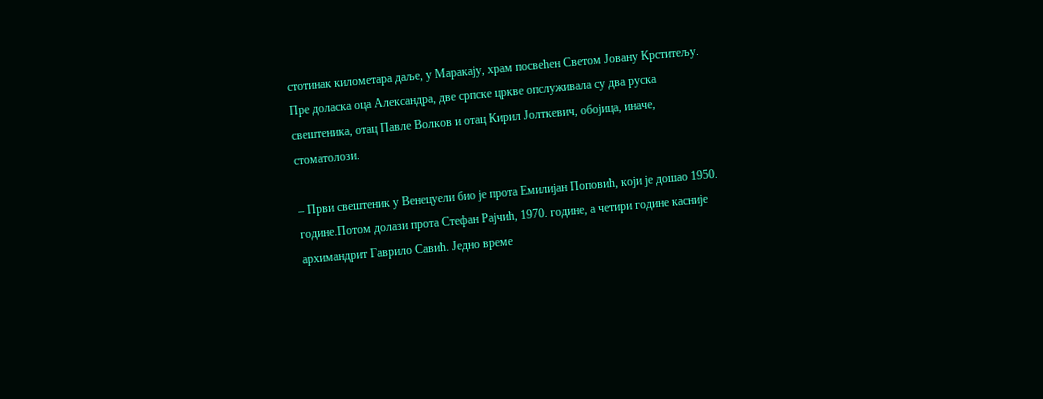стотинак километара даље, у Маракају, храм посвећен Светом Јовану Крститељу. Пре доласка оца Александра, две српске цркве опслуживала су два руска свештеника, отац Павле Волков и отац Кирил Јолткевич, обојица, иначе, стоматолози.

– Први свештеник у Венецуели био је прота Емилијан Поповић, који је дошао 1950. године.Потом долази прота Стефан Рајчић, 1970. године, а четири године касније архимандрит Гаврило Савић. Једно време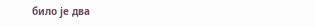било је два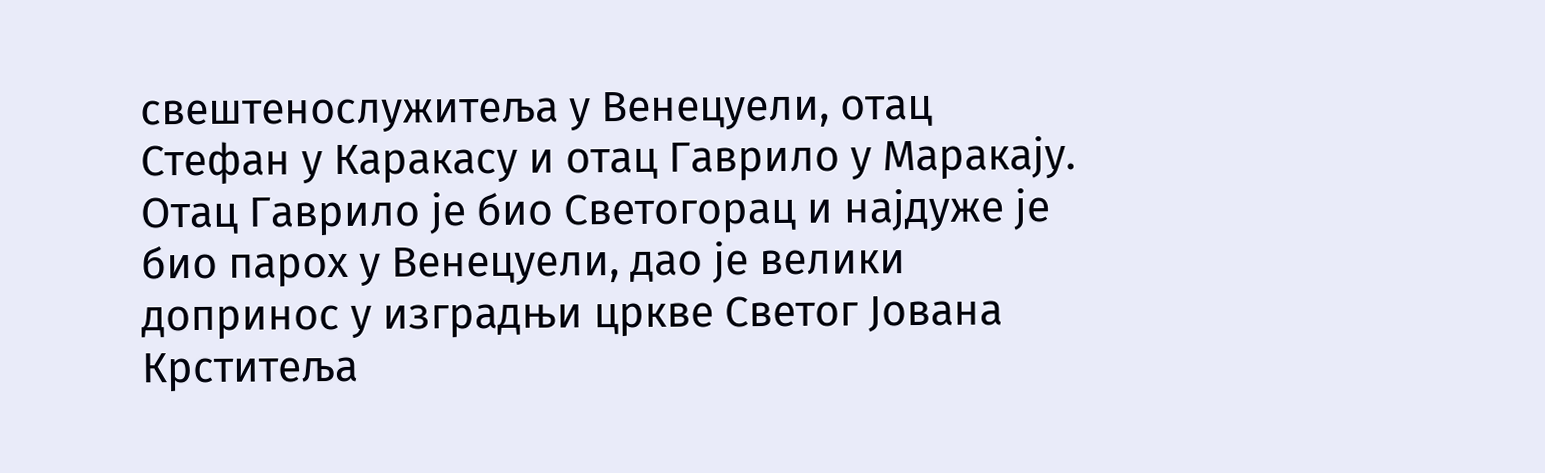свештенослужитеља у Венецуели, отац Стефан у Каракасу и отац Гаврило у Маракају. Отац Гаврило је био Светогорац и најдуже је био парох у Венецуели, дао је велики допринос у изградњи цркве Светог Јована Крститеља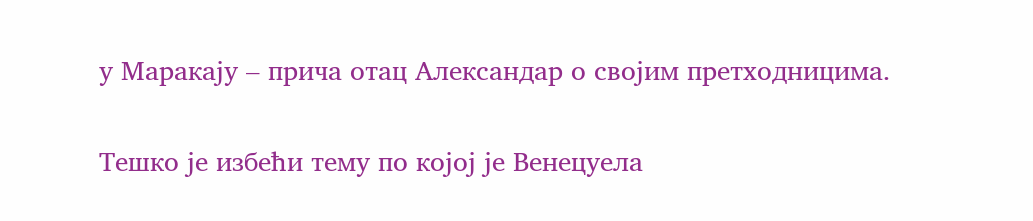у Маракају – прича отац Александар о својим претходницима.

Тешко је избећи тему по којој је Венецуела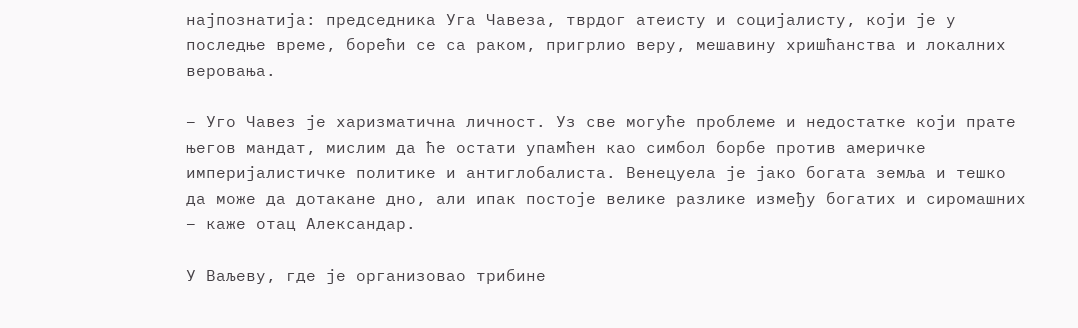најпознатија: председника Уга Чавеза, тврдог атеисту и социјалисту, који је у последње време, борећи се са раком, пригрлио веру, мешавину хришћанства и локалних веровања.

– Уго Чавез је харизматична личност. Уз све могуће проблеме и недостатке који прате његов мандат, мислим да ће остати упамћен као симбол борбе против америчке империјалистичке политике и антиглобалиста. Венецуела је јако богата земља и тешко да може да дотакане дно, али ипак постоје велике разлике између богатих и сиромашних – каже отац Александар.

У Ваљеву, где је организовао трибине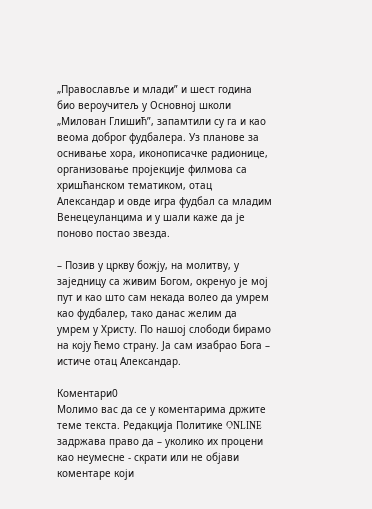„Православље и млади” и шест година био вероучитељ у Основној школи „Милован Глишић”, запамтили су га и као веома доброг фудбалера. Уз планове за оснивање хора, иконописачке радионице, организовање пројекције филмова са хришћанском тематиком, отац Александар и овде игра фудбал са младим Венецеуланцима и у шали каже да је поново постао звезда.

– Позив у цркву божју, на молитву, у заједницу са живим Богом, окренуо је мој пут и као што сам некада волео да умрем као фудбалер, тако данас желим да умрем у Христу. По нашој слободи бирамо на коју ћемо страну. Ја сам изабрао Бога – истиче отац Александар.

Коментари0
Молимо вас да се у коментарима држите теме текста. Редакција Политике ONLINE задржава право да – уколико их процени као неумесне - скрати или не објави коментаре који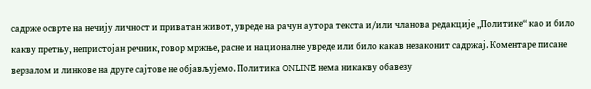садрже осврте на нечију личност и приватан живот, увреде на рачун аутора текста и/или чланова редакције „Политике“ као и било какву претњу, непристојан речник, говор мржње, расне и националне увреде или било какав незаконит садржај. Коментаре писане верзалом и линкове на друге сајтове не објављујемо. Политика ONLINE нема никакву обавезу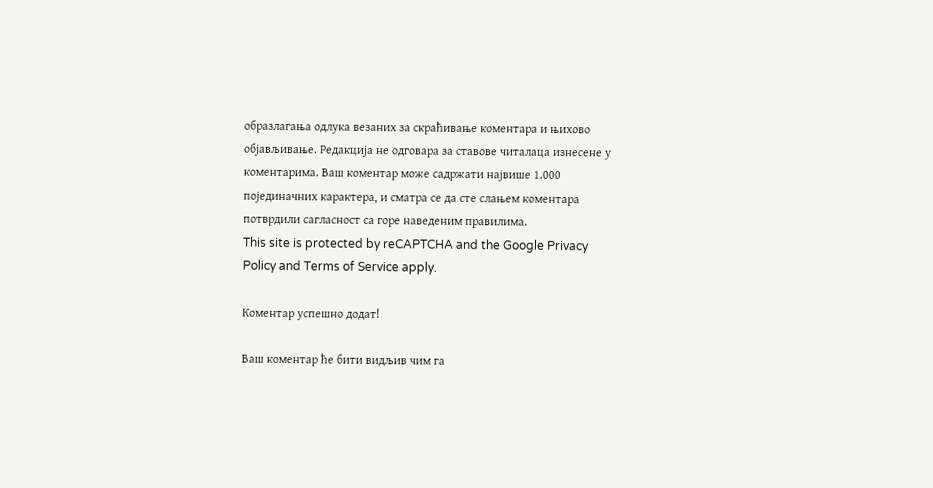образлагања одлука везаних за скраћивање коментара и њихово објављивање. Редакција не одговара за ставове читалаца изнесене у коментарима. Ваш коментар може садржати највише 1.000 појединачних карактера, и сматра се да сте слањем коментара потврдили сагласност са горе наведеним правилима.
This site is protected by reCAPTCHA and the Google Privacy Policy and Terms of Service apply.

Комeнтар успeшно додат!

Ваш комeнтар ћe бити видљив чим га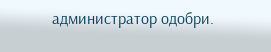администратор одобри.